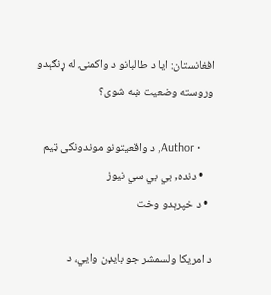افغانستان: ایا د طالبانو د واکمنۍ له ړنګېدو وروسته وضعیت ښه شوی؟

    • Author, د واقعیتونو موندونکی ټیم
    • دنده, بي بي سي نیوز
  • د خپرېدو وخت

د امریکا ولسمشر جو بایډن وايي، د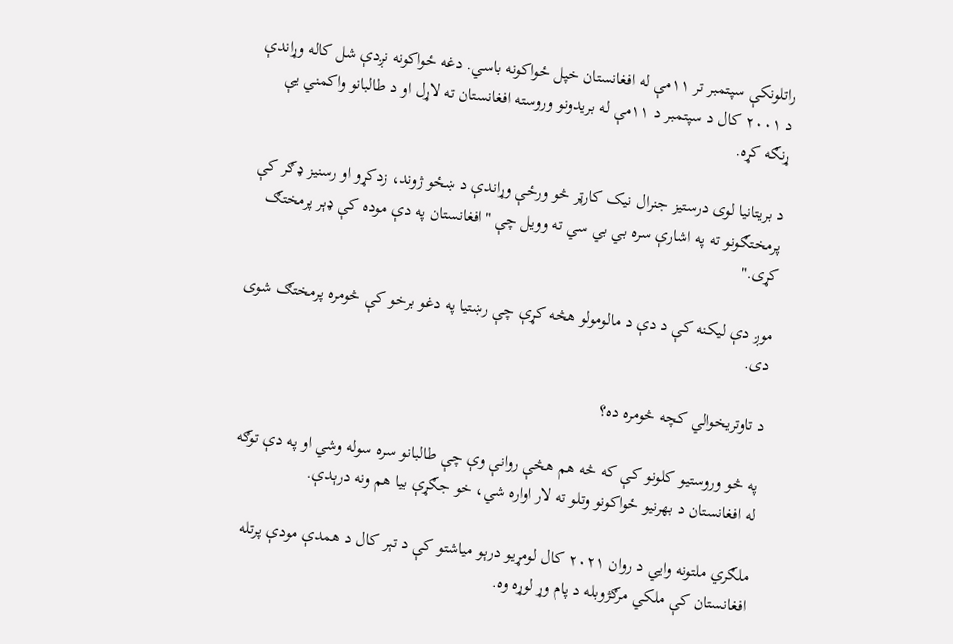راتلونکې سپتمبر تر ۱۱مې له افغانستان خپل ځواکونه باسي. دغه ځواکونه نږدې شل کاله وړاندې د ۲۰۰۱ کال د سپتمبر د ۱۱مې له بریدونو وروسته افغانستان ته لاړل او د طالبانو واکمني یې ړنګه کړه.

د بریتانیا لوی درستیز جنرال نیک کارټر څو ورځې وړاندې د ښځو ژوند، زدکړو او رسنیز ډګر کې پرمختګونو ته په اشارې سره بي بي سي ته وویل چې "افغانستان په دې موده کې ډېر پرمختګ کړی."

موږ دې لیکنه کې د دې د مالومولو هڅه کړې چې رښتیا په دغو برخو کې څومره پرمختګ شوی دی.

د تاوتریخوالي کچه څومره ده؟

په څو وروستیو کلونو کې که څه هم هڅې روانې وې چې طالبانو سره سوله وشي او په دې توګه له افغانستان د بهرنیو ځواکونو وتلو ته لار اواره شي، خو جګړې بیا هم ونه درېدې.

ملګري ملتونه وايي د روان ۲۰۲۱ کال لومړیو درېو میاشتو کې د تېر کال د همدې مودې پرتله افغانستان کې ملکي مرګژوبله د پام وړ لوړه وه.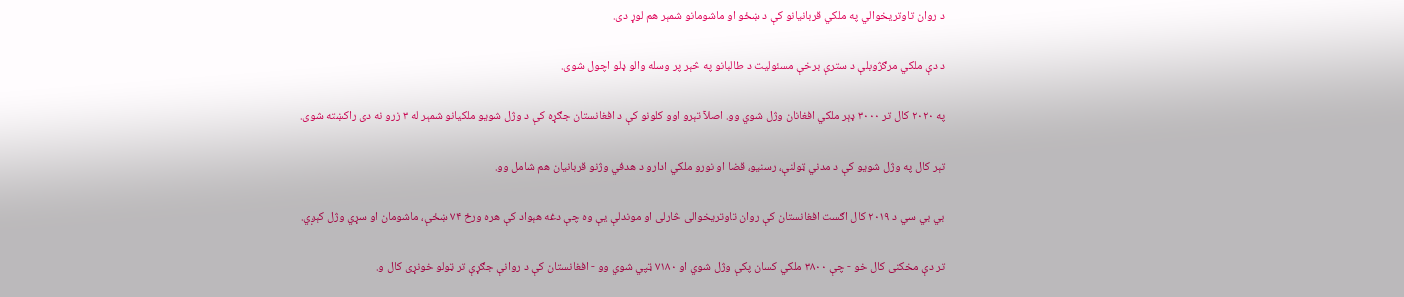د روان تاوتریخوالي په ملکي قربانیانو کې د ښځو او ماشومانو شمېر هم لوړ دی.

د دې ملکي مرګژوبلې د سترې برخې مسئولیت د طالبانو په څېر پر وسله والو ډلو اچول شوی.

په ۲۰۲۰ کال تر ۳۰۰۰ ډېر ملکي افغانان وژل شوي وو. اصلآ تېرو اوو کلونو کې د افغانستان جګړه کې د وژل شویو ملکیانو شمېر له ۳ زرو نه دی راکښته شوی.

تېر کال په وژل شویو کې د مدني ټولنې، رسنیو، قضا او نورو ملکي ادارو د هدفي وژنو قربانیان هم شامل وو.

بي بي سي د ۲۰۱۹ کال اګست افغانستان کې روان تاوتریخوالی څارلی او موندلې یې وه چې دغه هېواد کې هره ورځ ۷۴ ښځې، ماشومان او سړي وژل کېږي.

تر دې مخکنی کال خو - چې ۳۸۰۰ ملکي کسان پکې وژل شوي او ۷۱۸۰ ټپي شوي وو - افغانستان کې د روانې جګړې تر ټولو خونړی کال و.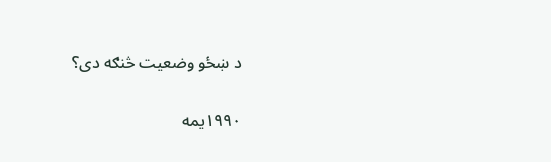د ښځو وضعیت څنګه دی؟

۱۹۹۰یمه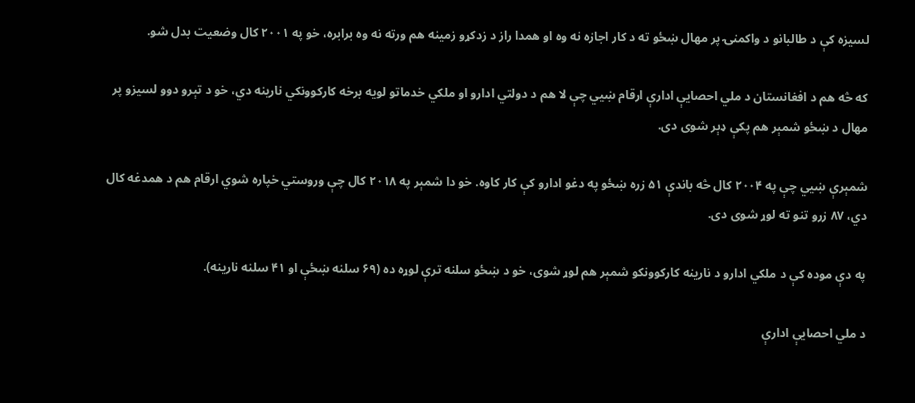لسیزه کې د طالبانو د واکمنۍ پر مهال ښځو ته د کار اجازه نه وه او همدا راز د زدکړو زمینه هم ورته نه وه برابره، خو په ۲۰۰۱ کال وضعیت بدل شو.

که څه هم د افغانستان د ملي احصایې ادارې ارقام ښيي چې لا هم د دولتي ادارو او ملکي خدماتو لویه برخه کارکوونکي نارینه دي، خو د تېرو دوو لسیزو پر مهال د ښځو شمېر هم پکې ډېر شوی دی.

شمېرې ښيي چې په ۲۰۰۴ کال څه باندې ۵۱ زره ښځو په دغو ادارو کې کار کاوه. خو دا شمېر په ۲۰۱۸ کال چې وروستي خپاره شوي ارقام هم د همدغه کال دي، ۸۷ زرو تنو ته لوړ شوی دی.

په دې موده کې د ملکي ادارو د نارینه کارکوونکو شمېر هم لوړ شوی، خو د ښځو سلنه ترې لوړه ده (۶۹ سلنه ښځې او ۴۱ سلنه نارینه).

د ملي احصایې ادارې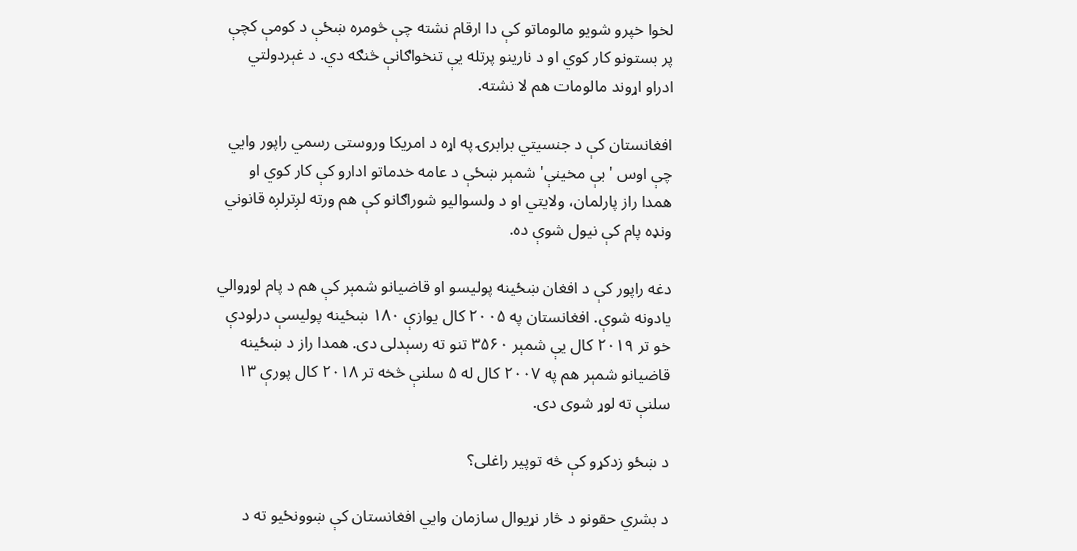لخوا خپرو شویو مالوماتو کې دا ارقام نشته چې څومره ښځې د کومې کچې پر بستونو کار کوي او د نارینو پرتله یې تنخواګانې څنګه دي. د غېردولتي ادراو اړوند مالومات هم لا نشته.

افغانستان کې د جنسیتي برابرۍ په اړه د امریکا وروستی رسمي راپور وايي چې اوس 'بې مخینې' شمېر ښځې د عامه خدماتو ادارو کې کار کوي او همدا راز پارلمان، ولایتي او د ولسوالیو شوراګانو کې هم ورته لږترلږه قانوني ونډه پام کې نیول شوې ده.

دغه راپور کې د افغان ښځینه پولیسو او قاضیانو شمېر کې هم د پام لوړوالي یادونه شوې. افغانستان په ۲۰۰۵ کال یوازې ۱۸۰ ښځینه پولیسې درلودې خو تر ۲۰۱۹ کال یې شمېر ۳۵۶۰ تنو ته رسېدلی دی. همدا راز د ښځینه قاضیانو شمېر هم په ۲۰۰۷ کال له ۵ سلنې څخه تر ۲۰۱۸ کال پورې ۱۳ سلنې ته لوړ شوی دی.

د ښځو زدکړو کې څه توپیر راغلی؟

د بشري حقونو د څار نړیوال سازمان وايي افغانستان کې ښوونځیو ته د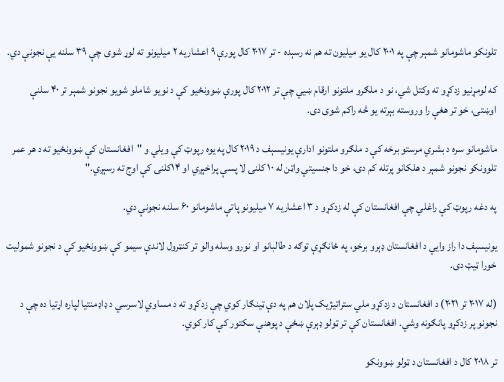تلونکو ماشومانو شمېر چې په ۲۰۰۱ کال یو میلیون ته هم نه رسېده - تر ۲۰۱۷ کال پورې ۹ اعشاریه ۲ میلیونو ته لوړ شوی چې ۳۹ سلنه یې نجونې دي.

که لومړنیو زدکړو ته وکتل شي، نو د ملګرو ملتونو ارقام ښيي چې تر ۲۰۱۲ کال پورې ښوونځیو کې د نویو شاملو شویو نجونو شمېر تر ۴۰ سلنې اوښتی، خو تر هغې را وروسته بېرته یو څه راکم شوی دی.

ماشومانو سره د بشري مرستو برخه کې د ملګرو ملتونو ادارې یونیسېف د ۲۰۱۹ کال په یوه رپوټ کې ویلي و "افغانستان کې ښوونځیو ته د هر عمر تلوونکو نجونو شمېر د هلکانو پرتله کم دی، خو دا جنسیتي واټن له ۱۰ کلنۍ لا پسې پراخېږي او ۱۴کلنۍ کې اوج ته رسېږي."

په دغه رپوټ کې راغلي چې افغانستان کې له زدکړو د ۳ اعشاریه ۷ میلیونو پاتې ماشومانو ۶۰ سلنه نجونې دي.

یونیسېف دا راز وايي د افغانستان ډېرو برخو، په ځانګړې توګه د طالبانو او نورو وسله والو تر کنټرول لاندې سیمو کې ښوونځیو کې د نجونو شمولیت خورا ټیټ دی.

(له ۲۰۱۷ تر ۲۰۲۱) د افغانستان د زدکړو ملي ستراتیژیک پلان هم په دې ټینګار کوي چې زدکړو ته د مساوي لاسرسي د ډاډمنتیا لپاره اړتیا ده چې د نجونو پر زدکړو پانګونه وشي. افغانستان کې تر ټولو ډېرې ښځې د پوهنې سکتور کې کار کوي.

تر ۲۰۱۸ کال د افغانستان د ټولو ښوونکو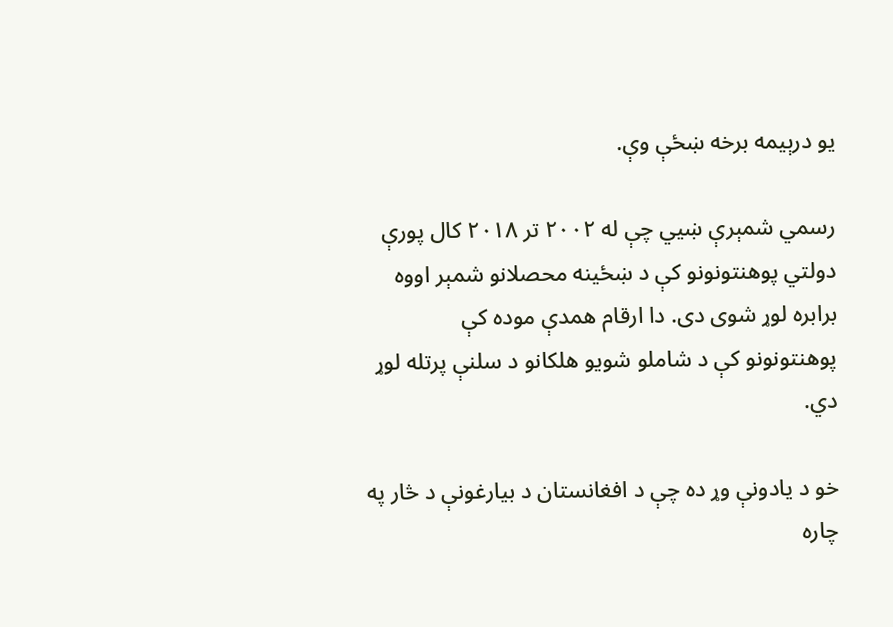یو درېیمه برخه ښځې وې.

رسمي شمېرې ښيي چې له ۲۰۰۲ تر ۲۰۱۸ کال پورې دولتي پوهنتونونو کې د ښځینه محصلانو شمېر اووه برابره لوړ شوی دی. دا ارقام همدې موده کې پوهنتونونو کې د شاملو شویو هلکانو د سلنې پرتله لوړ دي.

خو د یادونې وړ ده چې د افغانستان د بیارغونې د څار په چاره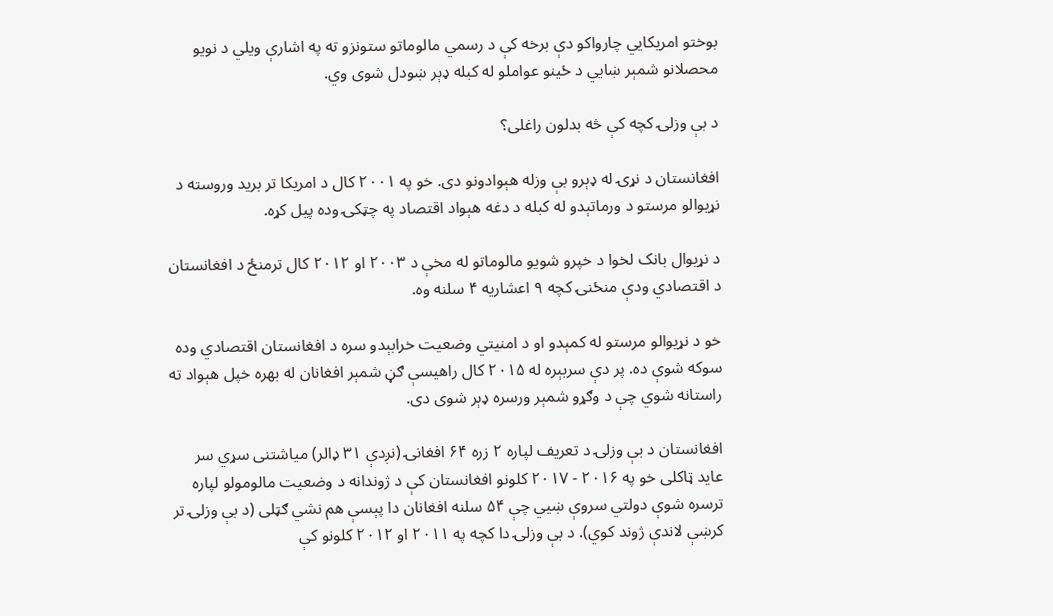بوختو امریکايي چارواکو دې برخه کې د رسمي مالوماتو ستونزو ته په اشارې ویلي د نویو محصلانو شمېر ښايي د ځینو عواملو له کبله ډېر ښودل شوی وي.

د بې وزلۍ کچه کې څه بدلون راغلی؟

افغانستان د نړۍ له ډېرو بې وزله هېوادونو دی. خو په ۲۰۰۱ کال د امریکا تر برید وروسته د نړیوالو مرستو د ورماتېدو له کبله د دغه هېواد اقتصاد په چټکۍ وده پیل کړه.

د نړیوال بانک لخوا د خپرو شویو مالوماتو له مخې د ۲۰۰۳ او ۲۰۱۲ کال ترمنځ د افغانستان د اقتصادي ودې منځنۍ کچه ۹ اعشاریه ۴ سلنه وه.

خو د نړیوالو مرستو له کمېدو او د امنیتي وضعیت خرابېدو سره د افغانستان اقتصادي وده سوکه شوې ده. پر دې سربېره له ۲۰۱۵ کال راهیسې ګڼ شمېر افغانان له بهره خپل هېواد ته راستانه شوي چې د وګړو شمېر ورسره ډېر شوی دی.

افغانستان د بې وزلۍ د تعریف لپاره ۲ زره ۶۴ افغانۍ (نږدې ۳۱ ډالر) میاشتنی سړي سر عاید ټاکلی خو په ۲۰۱۶ - ۲۰۱۷ کلونو افغانستان کې د ژوندانه د وضعیت مالومولو لپاره ترسره شوې دولتي سروې ښيي چې ۵۴ سلنه افغانان دا پېسې هم نشي ګټلی (د بې وزلۍ تر کرښې لاندې ژوند کوي). د بې وزلۍ دا کچه په ۲۰۱۱ او ۲۰۱۲ کلونو کې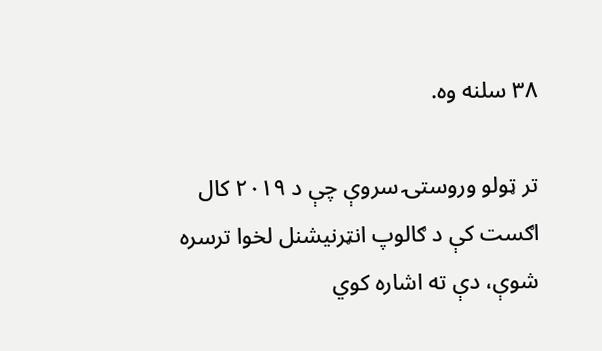۳۸ سلنه وه.

تر ټولو وروستۍ سروې چې د ۲۰۱۹ کال اګست کې د ګالوپ انټرنیشنل لخوا ترسره شوې، دې ته اشاره کوي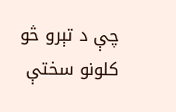چې د تېرو څو کلونو سختې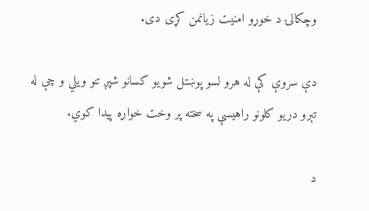وچکالۍ د خوړو امنیت زیانمن کړی دی.

دې سروې کې له هرو لسو پوښتل شویو کسانو شپږ تنو ویلي و چې له تېرو دریو کلونو راهیسې په سخته پر وخت خواړه پیدا کوي.

د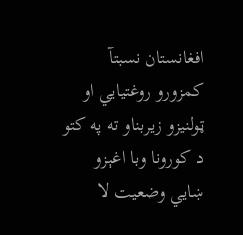افغانستان نسبتآ کمزورو روغتیايي او ټولنیزو زیربناو ته په کتو د کورونا وبا اغېزو ښايي وضعیت لا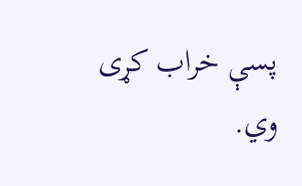پسې خراب کړی وي.